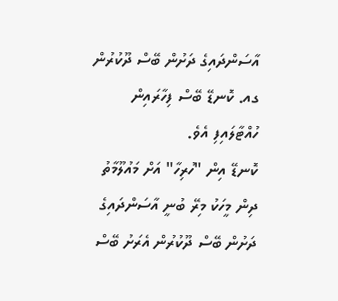އާސަންދައިގެ ދަށުން ބޭސް ދޫކުރުން ގއ. ކޮނޑޭ ބޭސް ފިހާރައިން ހުއްޓާލައިފި އެވެ.
ކޮނޑޭ އިން "ހުރިހާ" އަށް މައުލޫމާތު ދިން މީހަކު މިރޭ ބުނީ އާސަންދައިގެ ދަށުން ބޭސް ދޫކުރުން އެރަށު ބޭސް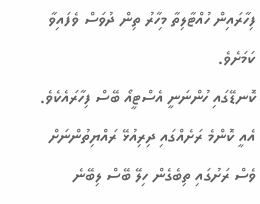ފިހާރައިން ހުއްޓާލިތާ މިހާރު ތިން ދުވަސް ވެފައިވާ ކަމަށެވެ.
ކޮނޑޭގައި ހުންނަނީ އެސްޓީއޯ ބޭސް ފިހާރައެކެވެ. އެއީ ކޮންމެ ރަށެއްގައި ދިރިއުޅޭ ރައްޔިތުންނަށް ވެސް ރަށުގައި ތިބެގެން ހިލޭ ބޭސް ލިބޭނެ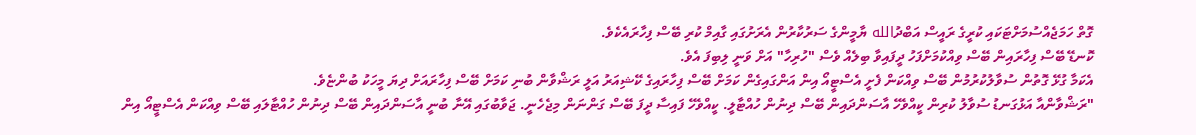ގޮތް ހަމަޖެއްސުމަށްޓަކައި ކުރީގެ ރައީސް އަބްދުالله ޔާމީންގެ ސަރުކާރުން އެރަށުގައި ގާއިމް ކުރި ބޭސް ފިހާރައެކެވެ.
ކޮނޑޭ ބޭސް ފިހާރައިން ބޭސް ވިއްކުމަށްފަހު ދީފައިވާ ބިލެއް ވެސް "ހުރިހާ" އަށް ވަނީ ލިބިފަ އެވެ.
އެކަމާ ގުޅޭ ގޮތުން ސުވާލުކުރުމުން ބޭސް ވިއްކަން ފެށީ އެސްޓީއޯ އިން އަންގައިގެން ކަމަށް ބޭސް ފިހާރައިގެ ކޭޝިއަރު އަލީ ރަޝްވާން ބުނި ކަމަށް ބޭސް ފިހާރައަށް ދިޔަ މީހަކު ބުންޏެވެ.
"ރަޝްވާންއާ އަޅުގަނޑު ސުވާލު ކުރިން ކީއްވެހޭ އާސަންދައިން ބޭސް ދިނުން ހުއްޓާލީ. ކީއްވެހޭ ފައިސާ ދީފަ ބޭސް ގަންނަން މިޖެހެނީ. ޖަވާބުގައި އޭނާ ބުނީ އާސަންދައިން ބޭސް ދިނުން ހުއްޓާލައި ބޭސް ވިއްކަން އެސްޓީއޯ އިން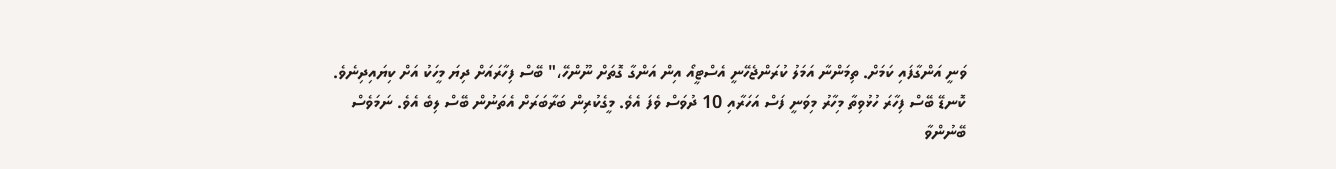ވަނީ އަންގާފައި ކަމަށް. ތިމަންނާ އަމަލު ކުރަންޖެހޭނީ އެސްޓީއޯ އިން އަންގާ ގޮތަށް ނޫންހޭ،" ބޭސް ފިހާރައަށް ދިޔަ މީހަކު އަށް ކިޔައިދިނެވެ.
ކޮނޑޭ ބޭސް ފިހާރަ ހުޅުވިތާ މިހާރު މިވަނީ ފަސް އަހަރާއި 10 ދުވަސް ވެފަ އެވެ. މީގެކުރިން ބަރާބަރަށް އެތަނުން ބޭސް ލިބެ އެވެ. ނަމަވެސް ބޭނުންވާ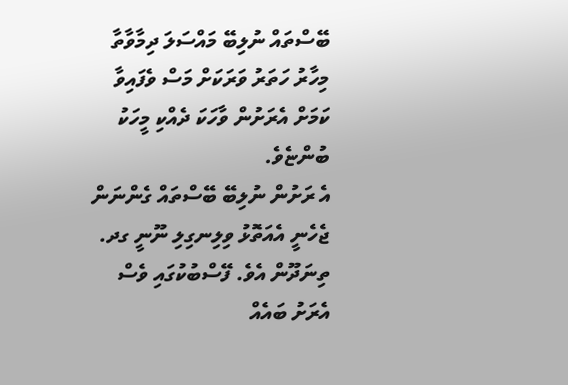ބޭސްތައް ނުލިބޭ މައްސަލަ ދިމާވާތާ މިހާރު ހަތަރު ވަރަކަށް މަސް ވެފައިވާ ކަމަށް އެރަށުން ވާހަކަ ދެއްކި މީހަކު ބުންޏެވެ.
އެ ރަށުން ނުލިބޭ ބޭސްތައް ގެންނަން ޖެހެނީ އެއަތޮޅު ވިލިނގިލި ނޫނީ ގދ. ތިނަދޫން އެވެ. ފޭސްބުކުގައި ވެސް އެރަށު ބައެއް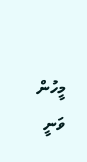މީހުން ވަނީ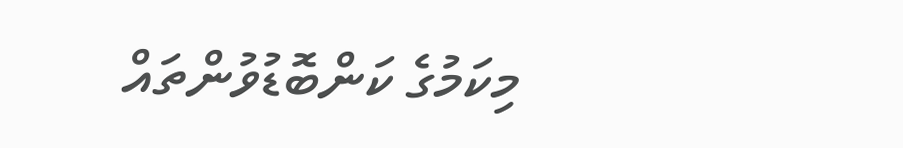މިކަމުގެ ކަންބޮޑުވުންތައް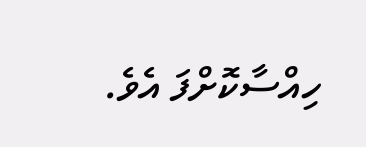ހިއްސާކޮށްފަ އެވެ.